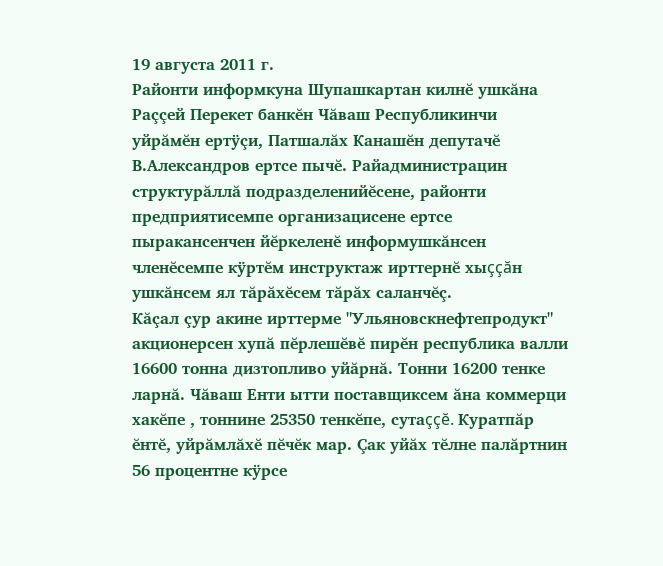19 августа 2011 г.
Районти информкуна Шупашкартан килнĕ ушкăна Раççей Перекет банкĕн Чăваш Республикинчи уйрăмĕн ертÿçи, Патшалăх Канашĕн депутачĕ В.Александров ертсе пычĕ. Райадминистрацин структурăллă подразделенийĕсене, районти предприятисемпе организацисене ертсе пыракансенчен йĕркеленĕ информушкăнсен членĕсемпе кÿртĕм инструктаж ирттернĕ хыççăн ушкăнсем ял тăрăхĕсем тăрăх саланчĕç.
Кăçал çур акине ирттерме "Ульяновскнефтепродукт" акционерсен хупă пĕрлешĕвĕ пирĕн республика валли 16600 тонна дизтопливо уйăрнă. Тонни 16200 тенке ларнă. Чăваш Енти ытти поставщиксем ăна коммерци хакĕпе , тоннине 25350 тенкĕпе, сутаççĕ. Куратпăр ĕнтĕ, уйрăмлăхĕ пĕчĕк мар. Çак уйăх тĕлне палăртнин 56 процентне кÿрсе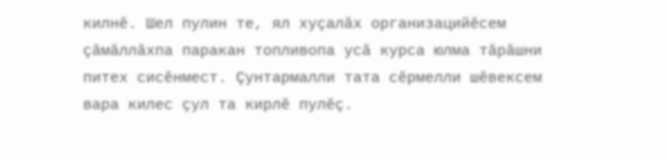килнĕ. Шел пулин те, ял хуçалăх организацийĕсем çăмăллăхпа паракан топливопа усă курса юлма тăрăшни питех сисĕнмест. Çунтармалли тата сĕрмелли шĕвексем вара килес çул та кирлĕ пулĕç.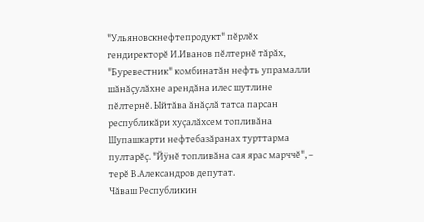"Ульяновскнефтепродукт" пĕрлĕх гендиректорĕ И.Иванов пĕлтернĕ тăрăх, "Буревестник" комбинатăн нефть упрамалли шăнăçулăхне арендăна илес шутлине пĕлтернĕ. Ыйтăва ăнăçлă татса парсан республикăри хуçалăхсем топливăна Шупашкарти нефтебазăранах турттарма пултарĕç. "Йÿнĕ топливăна сая ярас марччĕ", – терĕ В.Александров депутат.
Чăваш Республикин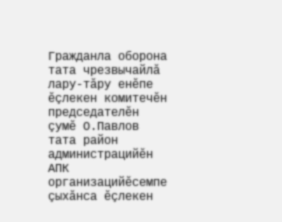Гражданла оборона тата чрезвычайлă лару-тăру енĕпе ĕçлекен комитечĕн председателĕн çумĕ О.Павлов тата район администрацийĕн АПК организацийĕсемпе çыхăнса ĕçлекен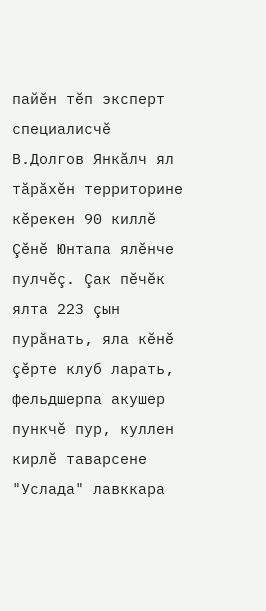пайĕн тĕп эксперт специалисчĕ В.Долгов Янкăлч ял тăрăхĕн территорине кĕрекен 90 киллĕ Çĕнĕ Юнтапа ялĕнче пулчĕç. Çак пĕчĕк ялта 223 çын пурăнать, яла кĕнĕ çĕрте клуб ларать, фельдшерпа акушер пункчĕ пур, куллен кирлĕ таварсене "Услада" лавккара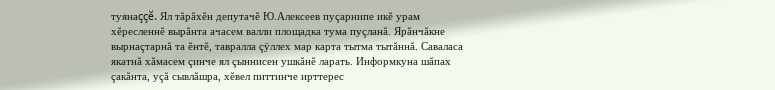туянаççĕ. Ял тăрăхĕн депутачĕ Ю.Алексеев пуçарнипе икĕ урам хĕресленнĕ вырăнта ачасем валли площадка тума пуçланă. Ярăнчăкне вырнаçтарнă та ĕнтĕ, тавралла çÿллех мар карта тытма тытăннă. Саваласа якатнă хăмасем çинче ял çыннисен ушкăнĕ ларать. Информкуна шăпах çакăнта, уçă сывлăшра, хĕвел питтинче ирттерес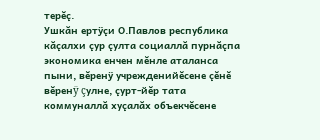терĕç.
Ушкăн ертÿçи О.Павлов республика кăçалхи çур çулта социаллă пурнăçпа экономика енчен мĕнле аталанса пыни, вĕренÿ учрежденийĕсене çĕнĕ вĕренÿ çулне, çурт-йĕр тата коммуналлă хуçалăх объекчĕсене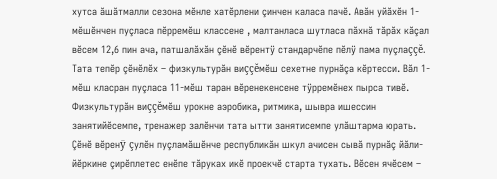хутса ăшăтмалли сезона мĕнле хатĕрлени çинчен каласа пачĕ. Авăн уйăхĕн 1-мĕшĕнчен пуçласа пĕрремĕш классене , малтанласа шутласа пăхнă тăрăх кăçал вĕсем 12,6 пин ача, патшалăхăн çĕнĕ вĕрентÿ стандарчĕпе пĕлÿ пама пуçлаççĕ. Тата тепĕр çĕнĕлĕх – физкультурăн виççĕмĕш сехетне пурнăçа кĕртесси. Вăл 1-мĕш класран пуçласа 11-мĕш таран вĕренекенсене тÿрремĕнех пырса тивĕ. Физкультурăн виççĕмĕш урокне аэробика, ритмика, шывра ишессин занятийĕсемпе, тренажер залĕнчи тата ытти занятисемпе улăштарма юрать.
Çĕнĕ вĕренÿ çулĕн пуçламăшĕнче республикăн шкул ачисен сывă пурнăç йăли-йĕркине çирĕплетес енĕпе тăруках икĕ проекчĕ старта тухать. Вĕсен ячĕсем –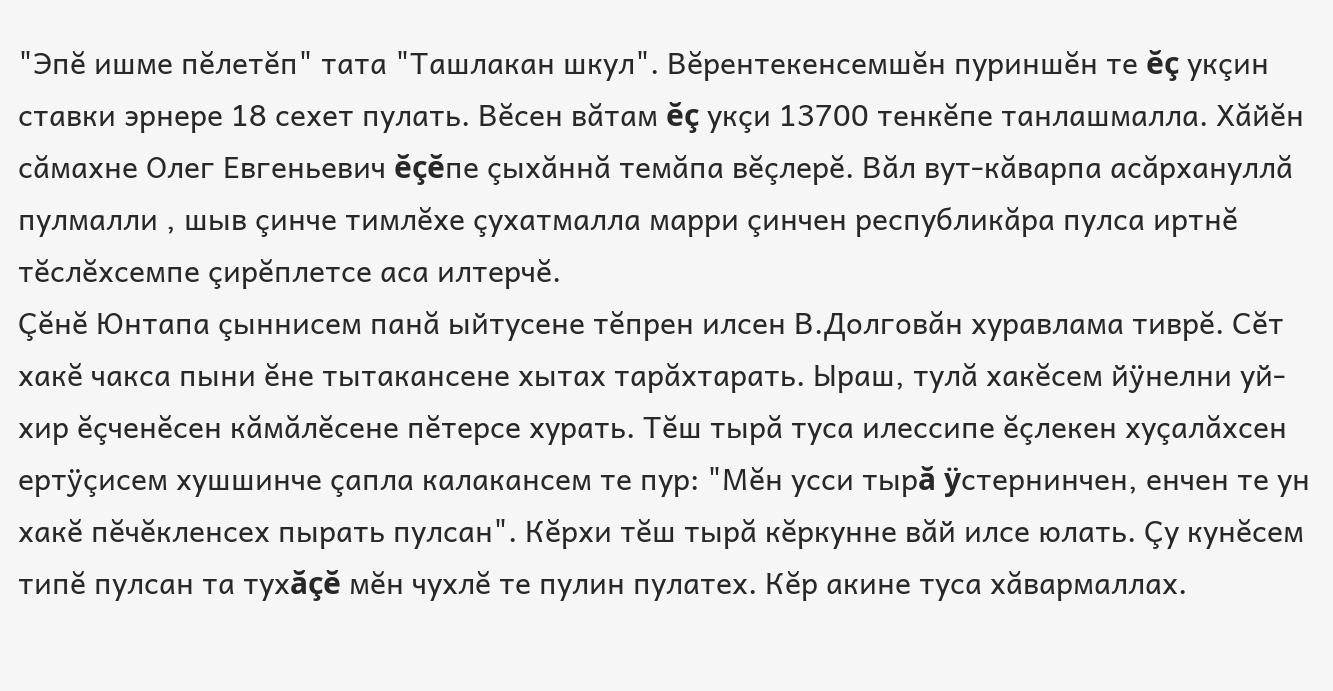"Эпĕ ишме пĕлетĕп" тата "Ташлакан шкул". Вĕрентекенсемшĕн пуриншĕн те ĕç укçин ставки эрнере 18 сехет пулать. Вĕсен вăтам ĕç укçи 13700 тенкĕпе танлашмалла. Хăйĕн сăмахне Олег Евгеньевич ĕçĕпе çыхăннă темăпа вĕçлерĕ. Вăл вут-кăварпа асăрхануллă пулмалли , шыв çинче тимлĕхе çухатмалла марри çинчен республикăра пулса иртнĕ тĕслĕхсемпе çирĕплетсе аса илтерчĕ.
Çĕнĕ Юнтапа çыннисем панă ыйтусене тĕпрен илсен В.Долговăн хуравлама тиврĕ. Сĕт хакĕ чакса пыни ĕне тытакансене хытах тарăхтарать. Ыраш, тулă хакĕсем йÿнелни уй-хир ĕçченĕсен кăмăлĕсене пĕтерсе хурать. Тĕш тырă туса илессипе ĕçлекен хуçалăхсен ертÿçисем хушшинче çапла калакансем те пур: "Мĕн усси тырă ÿстернинчен, енчен те ун хакĕ пĕчĕкленсех пырать пулсан". Кĕрхи тĕш тырă кĕркунне вăй илсе юлать. Çу кунĕсем типĕ пулсан та тухăçĕ мĕн чухлĕ те пулин пулатех. Кĕр акине туса хăвармаллах.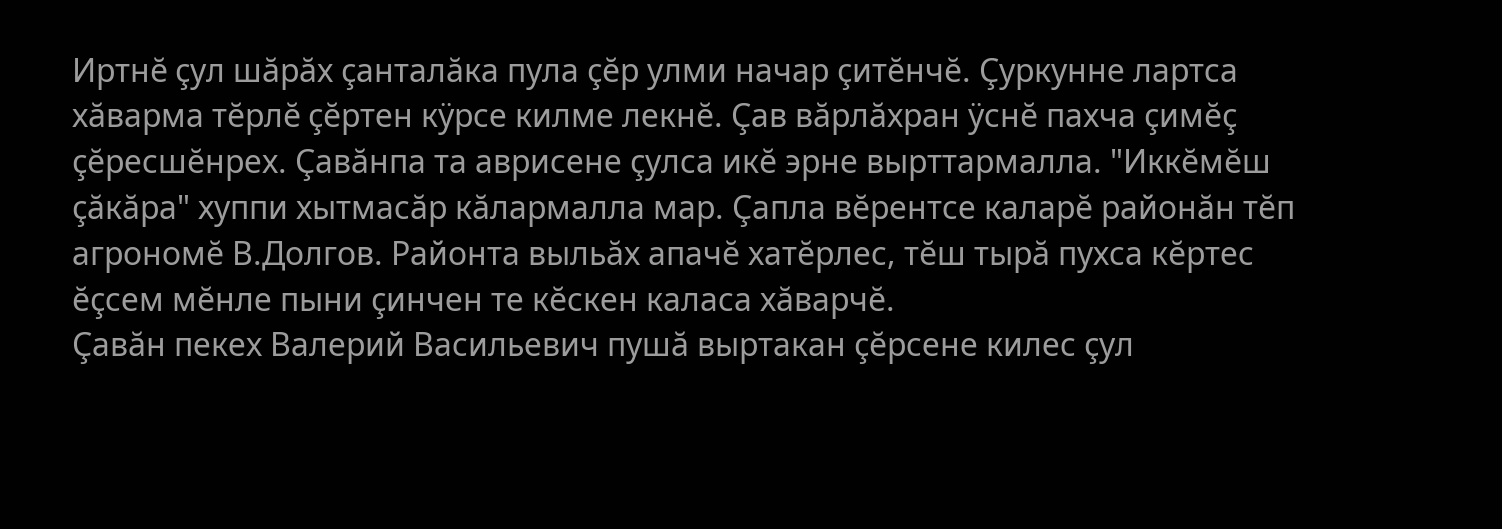Иртнĕ çул шăрăх çанталăка пула çĕр улми начар çитĕнчĕ. Çуркунне лартса хăварма тĕрлĕ çĕртен кÿрсе килме лекнĕ. Çав вăрлăхран ÿснĕ пахча çимĕç çĕресшĕнрех. Çавăнпа та аврисене çулса икĕ эрне вырттармалла. "Иккĕмĕш çăкăра" хуппи хытмасăр кăлармалла мар. Çапла вĕрентсе каларĕ районăн тĕп агрономĕ В.Долгов. Районта выльăх апачĕ хатĕрлес, тĕш тырă пухса кĕртес ĕçсем мĕнле пыни çинчен те кĕскен каласа хăварчĕ.
Çавăн пекех Валерий Васильевич пушă выртакан çĕрсене килес çул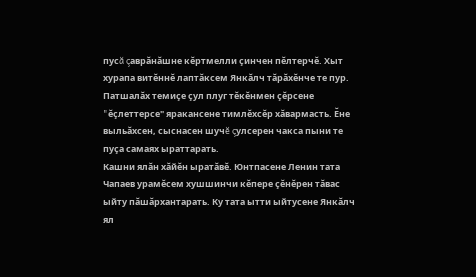пусă çаврăнăшне кĕртмелли çинчен пĕлтерчĕ. Хыт хурапа витĕннĕ лаптăксем Янкăлч тăрăхĕнче те пур. Патшалăх темиçе çул плуг тĕкĕнмен çĕрсене "ĕçлеттерсе" яракансене тимлĕхсĕр хăвармасть. Ĕне выльăхсен, сыснасен шучĕ çулсерен чакса пыни те пуçа самаях ыраттарать.
Кашни ялăн хăйĕн ыратăвĕ. Юнтпасене Ленин тата Чапаев урамĕсем хушшинчи кĕпере çĕнĕрен тăвас ыйту пăшăрхантарать. Ку тата ытти ыйтусене Янкăлч ял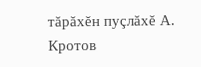тăрăхĕн пуçлăхĕ А. Кротов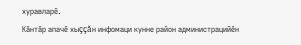хуравларĕ.
Кăнтăр апачĕ хыççăн инфомаци кунне район администрацийĕн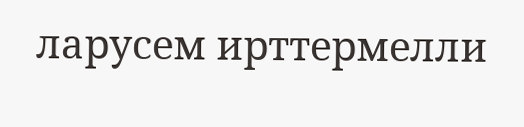ларусем ирттермелли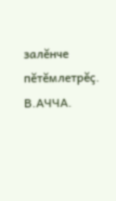залĕнче пĕтĕмлетрĕç.
В.АЧЧА.